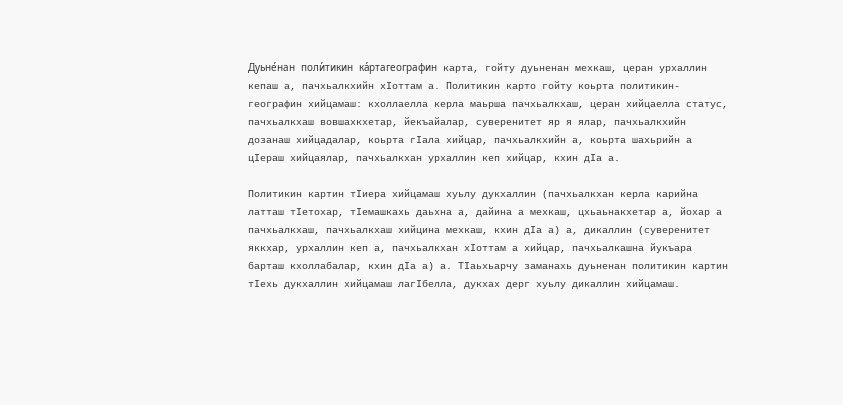Дуьне́нан поли́тикин ка́ртагеографин карта, гойту дуьненан мехкаш, церан урхаллин кепаш а, пачхьалкхийн хӀоттам а. Политикин карто гойту коьрта политикин-географин хийцамаш: кхоллаелла керла маьрша пачхьалкхаш, церан хийцаелла статус, пачхьалкхаш вовшахкхетар, йекъайалар, суверенитет яр я ялар, пачхьалкхийн дозанаш хийцадалар, коьрта гӀала хийцар, пачхьалкхийн а, коьрта шахьрийн а цӀераш хийцаялар, пачхьалкхан урхаллин кеп хийцар, кхин дӀа а.

Политикин картин тӀиера хийцамаш хуьлу дукхаллин (пачхьалкхан керла карийна латташ тӀетохар, тӀемашкахь даьхна а, дайина а мехкаш, цхьаьнакхетар а, йохар а пачхьалкхаш, пачхьалкхаш хийцина мехкаш, кхин дӀа а) а, дикаллин (суверенитет яккхар, урхаллин кеп а, пачхьалкхан хӀоттам а хийцар, пачхьалкашна йукъара барташ кхоллабалар, кхин дӀа а) а. ТӀаьхьарчу заманахь дуьненан политикин картин тӀехь дукхаллин хийцамаш лагӀбелла, дукхах дерг хуьлу дикаллин хийцамаш.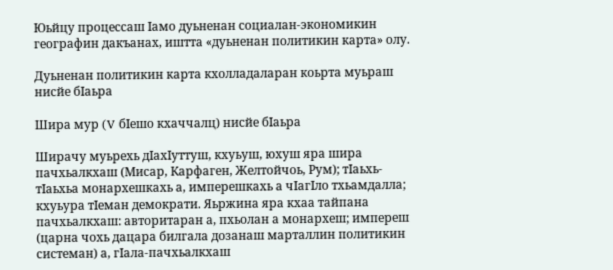Юьйцу процессаш Ӏамо дуьненан социалан-экономикин географин дакъанах, иштта «дуьненан политикин карта» олу.

Дуьненан политикин карта кхолладаларан коьрта муьраш нисйе бӀаьра

Шира мур (V бӀешо кхаччалц) нисйе бӀаьра

Ширачу муьрехь дӀахӀуттуш, кхуьуш, юхуш яра шира пачхьалкхаш (Мисар, Карфаген, Желтойчоь, Рум); тӀаьхь-тӀаьхьа монархешкахь а, имперешкахь а чӀагӀло тхьамдалла; кхуьура тӀеман демократи. Яьржина яра кхаа тайпана пачхьалкхаш: авторитаран а, пхьолан а монархеш; импереш (царна чохь дацара билгала дозанаш марталлин политикин системан) а, гӀала-пачхьалкхаш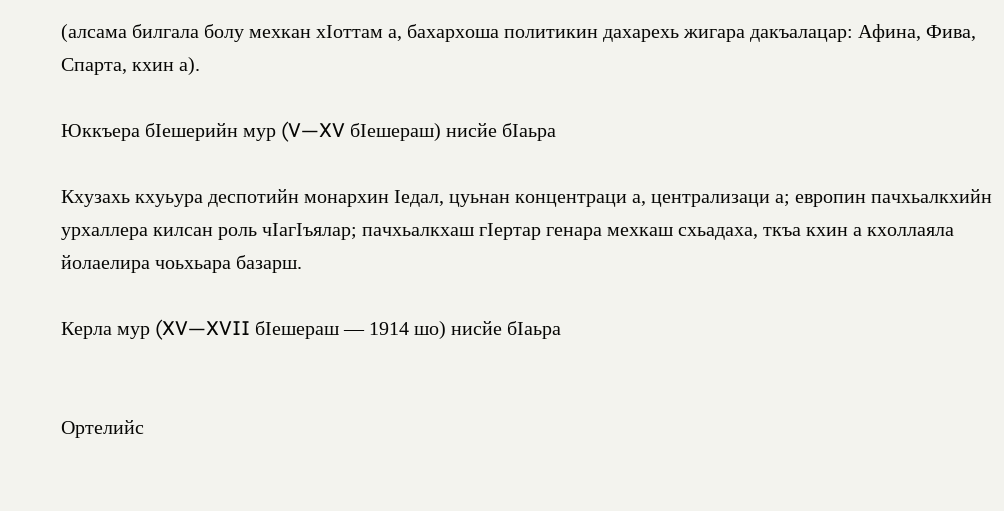(алсама билгала болу мехкан хӀоттам а, бахархоша политикин дахарехь жигара дакъалацар: Афина, Фива, Спарта, кхин а).

Юккъера бӀешерийн мур (V—XV бӀешераш) нисйе бӀаьра

Кхузахь кхуьура деспотийн монархин Ӏедал, цуьнан концентраци а, централизаци а; европин пачхьалкхийн урхаллера килсан роль чӀагӀъялар; пачхьалкхаш гӀертар генара мехкаш схьадаха, ткъа кхин а кхоллаяла йолаелира чоьхьара базарш.

Керла мур (XV—XVII бӀешераш — 1914 шо) нисйе бӀаьра


Ортелийс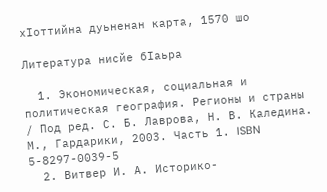хӀоттийна дуьненан карта, 1570 шо

Литература нисйе бӀаьра

  1. Экономическая, социальная и политическая география. Регионы и страны / Под ред. С. Б. Лаврова, Н. В. Каледина. М., Гардарики, 2003. Часть 1. ISBN 5-8297-0039-5
  2. Витвер И. А. Историко-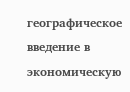географическое введение в экономическую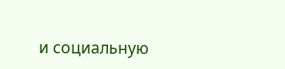и социальную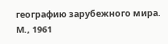географию зарубежного мира. М., 1961